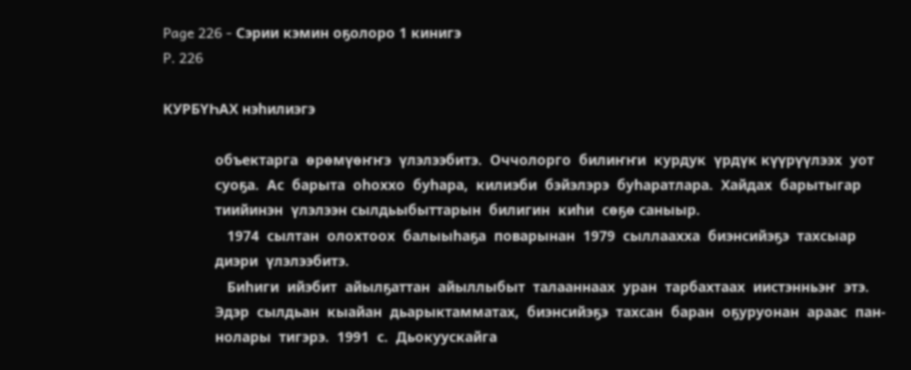Page 226 - Сэрии кэмин оҕолоро 1 кинигэ
P. 226

КУРБҮҺАХ нэһилиэгэ

             объектарга  өрөмүөҥҥэ  үлэлээбитэ.  Оччолорго  билиҥҥи  курдук  үрдүк күүрүүлээх  уот
             суоҕа.  Ас  барыта  оһоххо  буһара,  килиэби  бэйэлэрэ  буһаратлара.  Хайдах  барытыгар
             тиийинэн  үлэлээн сылдьыбыттарын  билигин  киһи  сөҕө саныыр.
                1974  сылтан  олохтоох  балыыһаҕа  поварынан  1979  сыллаахха  биэнсийэҕэ  тахсыар
             диэри  үлэлээбитэ.
                Биһиги  ийэбит  айылҕаттан  айыллыбыт  талааннаах  уран  тарбахтаах  иистэнньэҥ  этэ.
             Эдэр  сылдьан  кыайан  дьарыктамматах,  биэнсийэҕэ  тахсан  баран  оҕуруонан  араас  пан-
             нолары  тигэрэ.  1991  с.  Дьокуускайга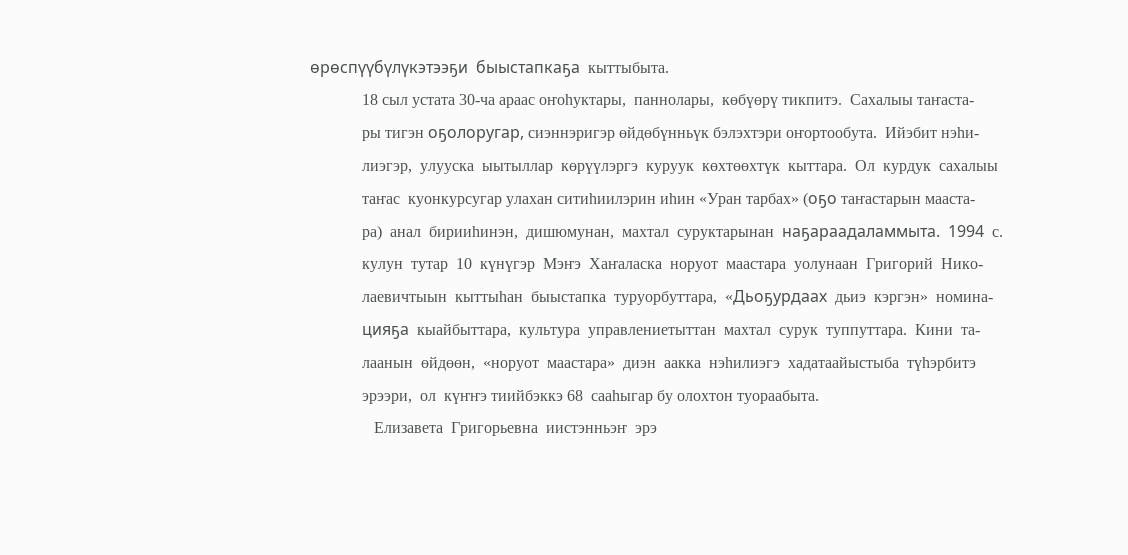өрөспүүбүлүкэтээҕи  быыстапкаҕа  кыттыбыта.
             18 сыл устата 30-ча араас оҥоһуктары,  паннолары,  көбүөрү тикпитэ.  Сахалыы таҥаста-
             ры тигэн оҕолоругар, сиэннэригэр өйдөбүнньүк бэлэхтэри оҥортообута.  Ийэбит нэһи-
             лиэгэр,  улууска  ыытыллар  көрүүлэргэ  куруук  көхтөөхтүк  кыттара.  Ол  курдук  сахалыы
             таҥас  куонкурсугар улахан ситиһиилэрин иһин «Уран тарбах» (оҕо таҥастарын мааста-
             ра)  анал  бирииһинэн,  дишюмунан,  махтал  суруктарынан  наҕараадаламмыта.  1994  с.
             кулун  тутар  10  күнүгэр  Мэҥэ  Хаҥаласка  норуот  маастара  уолунаан  Григорий  Нико-
             лаевичтыын  кыттыһан  быыстапка  туруорбуттара,  «Дьоҕурдаах  дьиэ  кэргэн»  номина-
             цияҕа  кыайбыттара,  культура  управлениетыттан  махтал  сурук  туппуттара.  Кини  та-
             лаанын  өйдөөн,  «норуот  маастара»  диэн  аакка  нэһилиэгэ  хадатаайыстыба  түһэрбитэ
             эрээри,  ол  күҥҥэ тиийбэккэ 68  сааһыгар бу олохтон туораабыта.
                Елизавета  Григорьевна  иистэнньэҥ  эрэ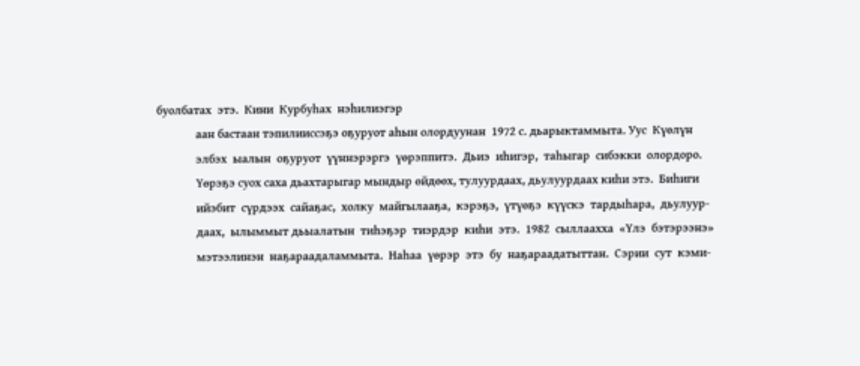буолбатах  этэ.  Кини  Курбуһах  нэһилиэгэр
             аан бастаан тэпилииссэҕэ оҕуруот аһын олордуунан  1972 с. дьарыктаммыта. Уус  Күөлүн
             элбэх  ыалын  оҕуруот  үүннэрэргэ  үөрэппитэ.  Дьиэ  иһигэр,  таһыгар  сибэкки  олордоро.
             Үөрэҕэ суох саха дьахтарыгар мындыр өйдөөх, тулуурдаах, дьулуурдаах киһи этэ.  Биһиги
             ийэбит  сүрдээх  сайаҕас,  холку  майгылааҕа,  кэрэҕэ,  үтүөҕэ  күүскэ  тардыһара,  дьулуур-
             даах,  ылыммыт дьыалатын  тиһэҕэр  тиэрдэр  киһи  этэ.  1982  сыллаахха  «Үлэ  бэтэрээнэ»
             мэтээлинэн  наҕараадаламмыта.  Наһаа  үөрэр  этэ  бу  наҕараадатыттан.  Сэрии  сут  кэми-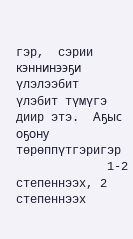гэр,  сэрии  кэннинээҕи  үлэлээбит  үлэбит түмүгэ диир этэ.  Аҕыс  оҕону төрөппүтгэригэр
             1-2 степеннээх, 2 степеннээх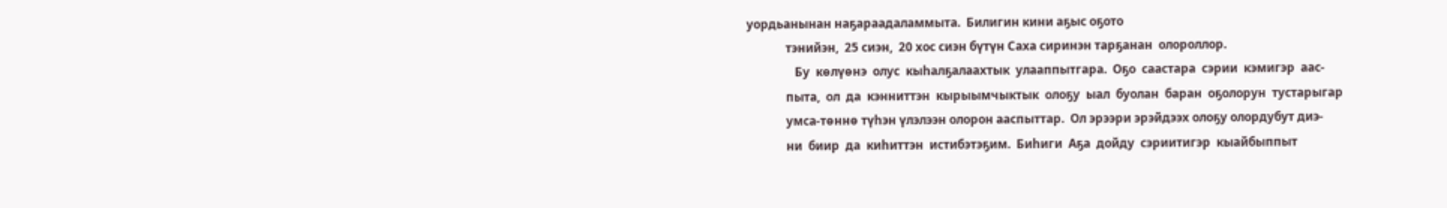уордьанынан наҕараадаламмыта.  Билигин кини аҕыс оҕото
             тэнийэн,  25 сиэн,  20 хос сиэн бүтүн Саха сиринэн тарҕанан  олороллор.
                Бу  көлүөнэ  олус  кыһалҕалаахтык  улааппытгара.  Оҕо  саастара  сэрии  кэмигэр  аас-
             пыта,  ол  да  кэнниттэн  кырыымчыктык  олоҕу  ыал  буолан  баран  оҕолорун  тустарыгар
             умса-төннө түһэн үлэлээн олорон ааспыттар.  Ол эрээри эрэйдээх олоҕу олордубут диэ-
             ни  биир  да  киһиттэн  истибэтэҕим.  Биһиги  Аҕа  дойду  сэриитигэр  кыайбыппыт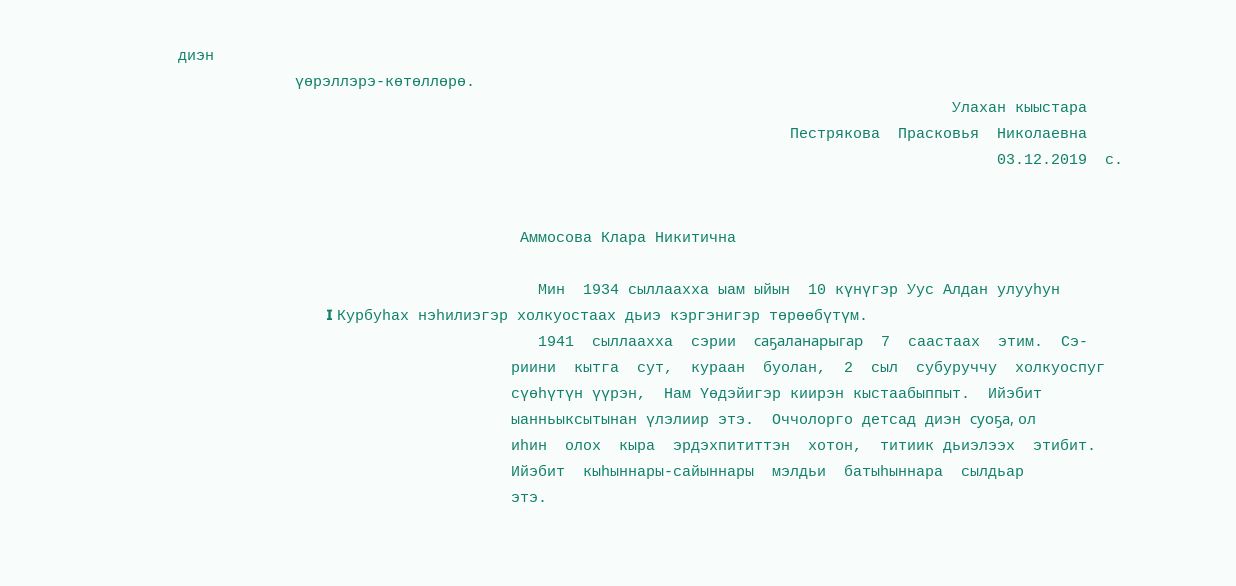диэн
             үөрэллэрэ-көтөллөрө.
                                                                                      Улахан кыыстара
                                                                    Пестрякова  Прасковья  Николаевна
                                                                                           03.12.2019  с.


                                      Аммосова Клара Никитична

                                        Мин  1934 сыллаахха ыам ыйын  10 күнүгэр Уус Алдан улууһун
                                     I Курбуһах нэһилиэгэр холкуостаах дьиэ кэргэнигэр төрөөбүтүм.
                                        1941  сыллаахха  сэрии  саҕаланарыгар  7  саастаах  этим.  Сэ-
                                     риини  кытга  сут,  кураан  буолан,  2  сыл  субуруччу  холкуоспуг
                                     сүөһүтүн үүрэн,  Нам Үөдэйигэр киирэн кыстаабыппыт.  Ийэбит
                                     ыанньыксытынан үлэлиир этэ.  Оччолорго детсад диэн суоҕа, ол
                                     иһин  олох  кыра  эрдэхпититтэн  хотон,  титиик дьиэлээх  этибит.
                                     Ийэбит  кыһыннары-сайыннары  мэлдьи  батыһыннара  сылдьар
                                     этэ.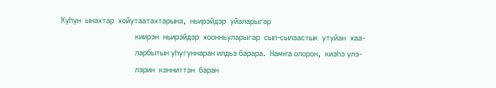Күһүн  ынахтар  хойутаатахтарына,  ньирэйдэр  уйаларыгар
                                     киирэн  ньирэйдэр  хоонньуларыгар  сып-сылаастык  утуйан  хаа-
                                     ларбытын уһугуннаран илдьэ барара.  Намҥа олорон,  киэһэ үлэ-
                                     лэрин  кэнниттэн  баран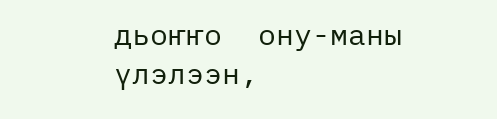дьоҥҥо  ону-маны  үлэлээн,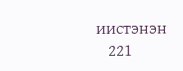иистэнэн
   221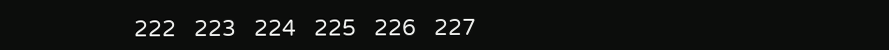222   223   224   225   226   227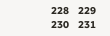228   229   230   231